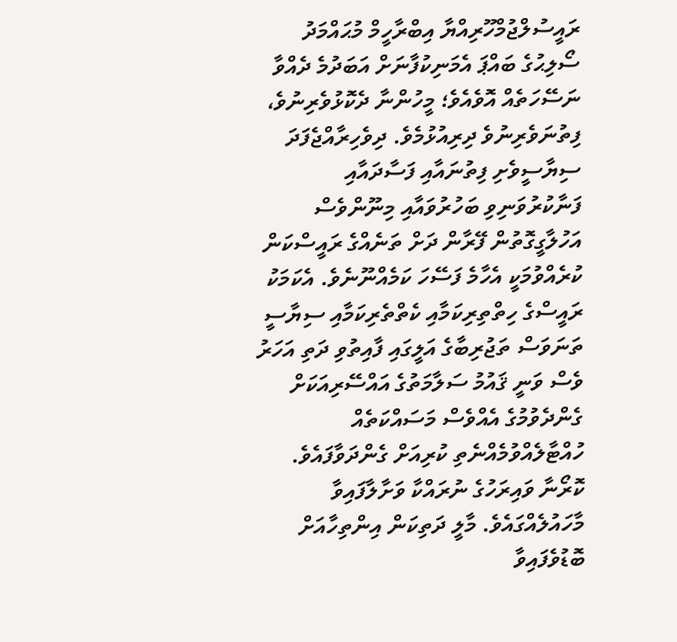ރައީސުލްޖުމްހޫރިއްޔާ އިބްރާހީމް މުޙައްމަދު ސޯލިޙުގެ ބައްޕަ އެމަނިކުފާނަށް އަބަދުމެ ދެއްވާ ނަސޭހަތެއް އޮވެއެވެ؛ މީހުންނާ ދެކޮޅުވެރިނުވެ، ފިތުނަވެރިނުވެ ދިރިއުޅުމެވެ. ދިވެހިރާއްޖެފަދަ ސިޔާސީވެށި ފިތުނައާއި ފަސާދައާއި ފަނާކުރުވަނިވި ބަހުރުވައާއި މިނޫންވެސް އަހުލާގީގޮތުން ފޭރާން ދަށް ތަނެއްގެ ރައީސްކަން ކުރެއްވުމަކީ އެހާމެ ފަސޭހަ ކަމެއްނޫނެވެ. އެކަމަކު ރައީސްގެ ހިތްތިރިކަމާއި ކެތްތެރިކަމާއި ސިޔާސީ ތަނަވަސް ތަޖުރިބާގެ އަލީގައި ފާއިތުވި ދަތި އަހަރު ވެސް ވަނީ ޤައުމު ސަލާމަތުގެ އައްސޭރިއަކަށް ގެންދެވުމުގެ އެއްވެސް މަސައްކަތެއް ހުއްޓާލެއްވުމެއްނެތި ކުރިއަށް ގެންދަވާފައެވެ. ކޮރޯނާ ވައިރަހުގެ ނުރައްކާ ވަށާލާފައިވާ މާހައުލެއްގައެވެ. މާލީ ދަތިކަން އިންތިހާއަށް ބޮޑުވެފައިވާ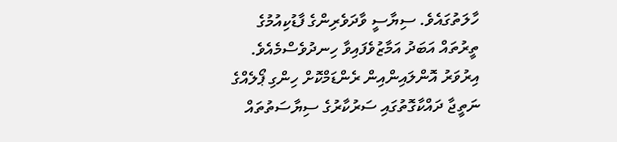ހާލަތުގައެވެ. ސިޔާސީ ވާދަވެރިންގެ ފާޑުކިއުމުގެ ތީރުތައް އަބަދު އަމާޒުވެފައިވާ ހިނދުވެސްމެއެވެ.
އިރުވަރު އޮންލައިންއިން ރެންޑަމްކޮށް ހިންގި ޕޯލެއްގެ ނަތީޖާ ދައްކާގޮތުގައި ސަރުކާރުގެ ސިޔާސަތުތައް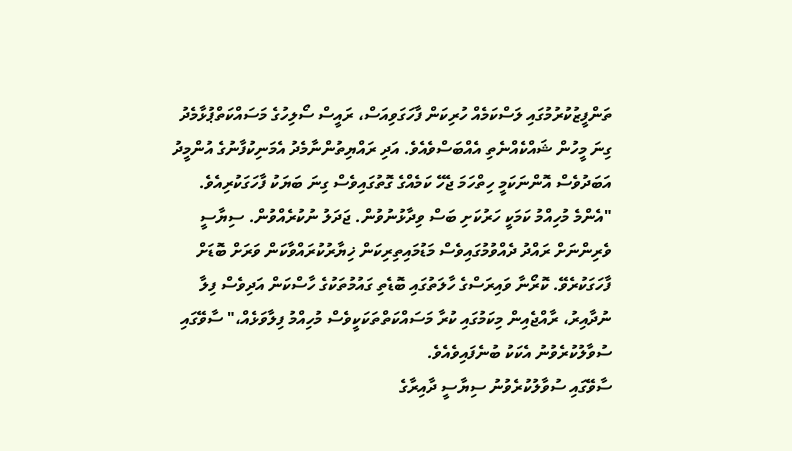ތަންފީޒުކުރުމުގައި ލަސްކަމެއް ހުރިކަން ފާހަގަވިއަސް، ރައީސް ސޯލިހުގެ މަސައްކަތްޕުޅާމެދު ގިނަ މީހުން ޝައްކެއްނެތި އެއްބަސްވެއެވެ. އަދި ރައްޔިތުންނާމެދު އެމަނިކުފާނުގެ އުންމީދު އަބަދުވެސް އޮންނަކަމީ ހިތްހަމަ ޖެހޭ ކަމެއްގެ ގޮތުގައިވެސް ގިނަ ބަޔަކު ފާހަގަކުރިއެވެ.
"އެންމެ މުހިއްމު ކަމަކީ ހަރުކަށި ބަސް ވިދާޅުނުވުން. ޖަދަލު ނުކުރެއްވުން. ސިޔާސީ ވެރިންނަށް ރައްދު ދެއްވުމުގައިވެސް މަޑުމައިތިރިކަން ޚިޔާރުކުރައްވާކަން ވަރަށް ބޮޑަށް ފާހަގަކުރެވޭ. ކޮރޯނާ ވައިރަސްގެ ހާލަތުގައި ބޮޑެތި ގައުމުތަކުގެ ހާސްކަން އަދިވެސް ފިލާ ނުދާއިރު، ރާއްޖެއިން މިކަމުގައި ކުރާ މަސައްކަތްތަކަކީވެސް މުހިއްމު ފިލާވަޅެއް،" ސާވޭގައި ސުވާލުކުރެވުނު އެކަކު ބުނެފައިވެއެވެ.
ސާވޭގައި ސުވާލުކުރެވުނު ސިޔާސީ ދާއިރާގެ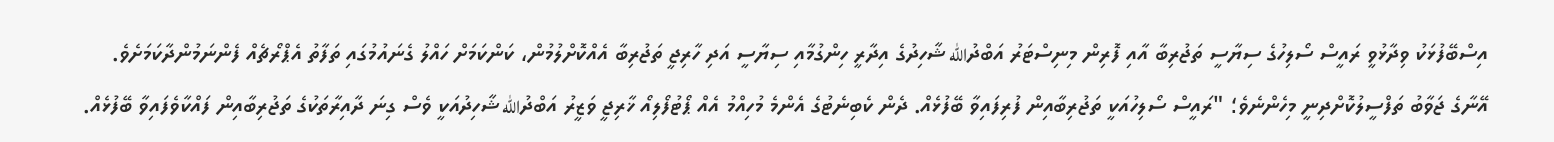އިސްބޭފުޅަކު ވިދާޅުވީ ރައީސް ސޯލިހުގެ ސިޔާސީ ތަޖުރިބާ އާއި ފޮރިން މިނިސްޓަރު އަބްދުالله ޝާހިދުގެ އިދާރީ ހިންގުމާއި ސިޔާސީ އަދި ހާރިޖީ ތަޖުރިބާ އެއްކޮށްލުމުން، ކަންކަމަށް ހައްލު ގެނައުމުގައި ތަފާތު އެޕްރޯޗެއް ފެންނަމުންދާކަމަށެވެ.
އޭނާގެ ޖަވާބު ތަފްސީލުކޮށްދިނީ މިހެންނެވެ؛ "ރައީސް ސޯލިހުއަކީ ތަޖުރިބާއިން ފުރިފައިވާ ބޭފުޅެއް. ދެން ކެބިނެޓުގެ އެންމެ މުހިއްމު އެއް ޕޯޓުފޯލިއޯ ޚާރިޖީ ވަޒީރު އަބްދުالله ޝާހިދުއަކީ ވެސް ގިނަ ދާއިރާތަކުގެ ތަޖުރިބާއިން ފައްކާވެފައިވާ ބޭފުޅެއް.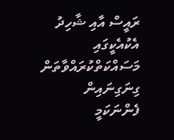ރައީސް އާއި ޝާހިދު އެކުއެކީގައި މަސައްކަތްކުރައްވާތަން ގިނަގިނައިން ފެންނަކަމީ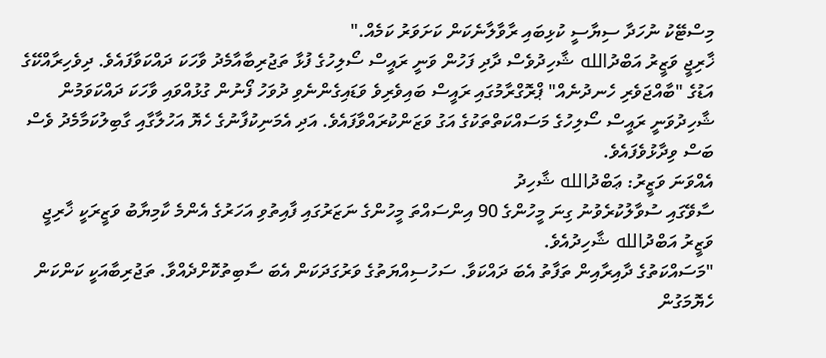މިސްޓޭކު ނުހަދާ ސިޔާސީ ކުޅިބައި ރާވާލާނެކަން ކަށަވަރު ކަމެއް."
ޚާރިޖީ ވަޒީރު އަބްދުالله ޝާހިދުވެސް ދާދި ފަހުން ވަނީ ރައީސް ސޯލިހުގެ ފުޅާ ތަޖުރިބާއާމެދު ވާހަކަ ދައްކަވާފައެވެ. ދިވެހިރާއްކޭގެ އަޑުގެ "ބާއްޖަވެރި ހެނދުނެއް" ޕްރޮގްރާމުގައި ރައީސް ބައިވެރިވެ ވަޑައިގެންނެވި ދުވަހު ފޯނުން ގުޅުއްވައި ވާހަކަ ދައްކަވަމުން ޝާހިދުވަނީ ރައީސް ސޯލިހުގެ މަސައްކަތްތަކުގެ އަގު ވަޒަންކުރައްވާފައެވެ. އަދި އެމަނިކުފާނުގެ ހެޔޮ އަހުލާގާއި ގާބިލުކަމާމެދު ވެސް ބަސް ވިދާޅުވެފައެވެ.
އެއްވަނަ ވަޒީރު: ޢަބްދުالله ޝާހިދު
ސާވޭގައި ސުވާލުކުރެވުނު ގިނަ މީހުންގެ 90 އިންސައްތަ މީހުންގެ ނަޒަރުގައި ފާއިތުވި އަހަރުގެ އެންމެ ކާމިޔާބު ވަޒީރަކީ ޚާރިޖީ ވަޒީރު އަބްދުالله ޝާހިދުއެވެ.
"މަސައްކަތުގެ ދާއިރާއިން ތަފާތު އެބަ ދައްކަވާ. ސަހުސިއްޔަތުގެ ވަރުގަދަކަން އެބަ ސާބިތުކޮށްދެއްވާ. ތަޖުރިބާއަކީ ކަންކަން ހެޔޮމަގުން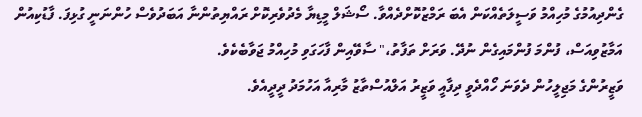ގެންދިއުމުގެ މުހިއްމު ވަސީލަތެއްކަން އެބަ ރަމްޒުކޮށްދެއްވާ. ސޯޝަލް މީޑިޔާ މެދުވެރިކޮށް ރައްޔިތުންނާ އަބަދުވެސް ހުންނަނީ ގުޅިފަ. ފާޑުކިއުން އަމާޒުވިއަސް، ފުންމަ ފުންމައިގެން ނުދޭ. ވަރަށް ތަފާތު،" ސާވޭއިން ފާހަގަވި މުހިއްމު ޖަވާބެކެވެ.
ވަޒީރުންގެ މަޖިލީހުން ދެވަނަ ހޯއްދެވީ ދިފާއީ ވަޒީރު އަލްއުސްތާޒު މާރިއާ އަހުމަދު ދީދީއެވެ.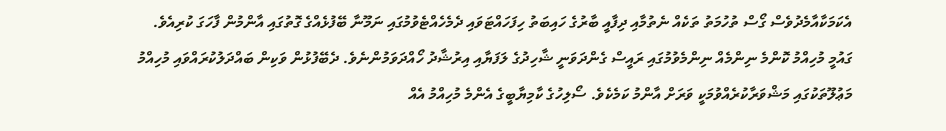އެކަމަކާއާމެދުވެސް ގޯސް ތުހުމަތު ތަކެއް ނެތުމާއި ދިފާއީ ބާރުގެ ހައިބަތު ހިފަހައްޓަވައި ދެމެހެއްޓެވުމުގައި ނަމޫނާ ބޭފުޅެއްގެ ގޮތުގައި އާންމުން ފާހަގަ ކުރިއެވެ.
ގައުމީ މުހިއްމު ކޮންމެ ނިންމެއް ނިންމެވުމުގައި ރައީސް ގެންދަވަނީ ޝާހިދުގެ ލަފަޔާއި އިރުޝާދު ހޯއްދަވަމުންނެވެ. ދެބޭފުޅުން ވަކިން ބައްދަލުކުރައްވައި މުހިއްމު މަޢުލޫތަކުގައި މަޝްވަރާކުރެއްވުމަކީ ވަރަށް އާންމު ކަމެކެވެ. ސޯލިހުގެ ކާމިޔާބީގެ އެންމެ މުހިއްމު އެއް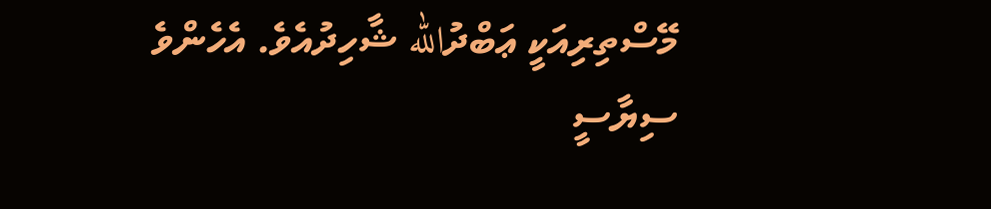މޭސްތިރިއަކީ ޢަބްދުالله ޝާހިދުއެވެ. އެހެންވެ ސިޔާސީ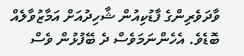ވާދަވެރިންގެ ފާޑުކިއުން ޝާހިދުއަށް އަމާޒުވާލެއް ބޮޑެވެ. އެހެންނަމަވެސް ދެ ބޭފުޅުން ވެސް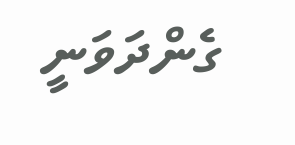ގެންދަވަނީ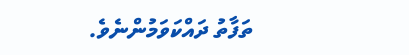ތަފާތު ދައްކަވަމުންނެވެ.